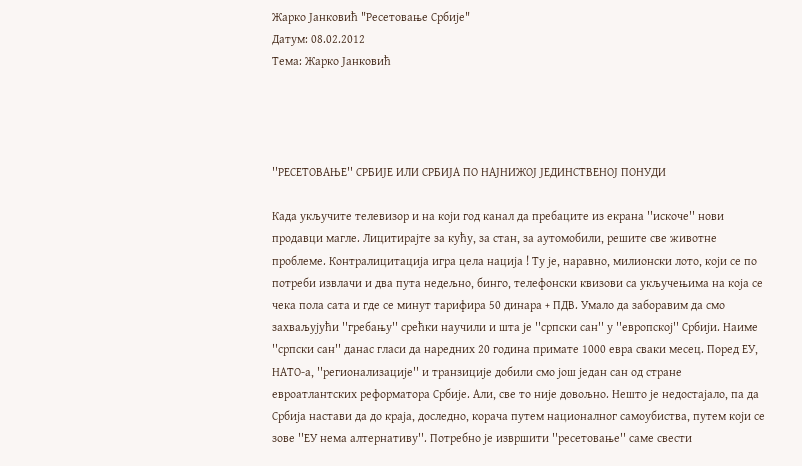Жарко Јанковић "Ресетовање Србије"
Датум: 08.02.2012
Тема: Жарко Јанковић




''РЕСЕТОВАЊЕ'' СРБИЈЕ ИЛИ СРБИЈА ПО НАЈНИЖОЈ ЈЕДИНСТВЕНОЈ ПОНУДИ

Када укључите телевизор и на који год канал да пребаците из екрана ''искоче'' нови продавци магле. Лицитирајте за кућу, за стан, за аутомобили, решите све животне проблеме. Контралицитација игра цела нација ! Ту је, наравно, милионски лото, који се по потреби извлачи и два пута недељно, бинго, телефонски квизови са укључењима на која се чека пола сата и где се минут тарифира 50 динара + ПДВ. Умало да заборавим да смо захваљујући ''гребању'' срећки научили и шта је ''српски сан'' у ''европској'' Србији. Наиме ''српски сан'' данас гласи да наредних 20 година примате 1000 евра сваки месец. Поред ЕУ, НАТО-а, ''регионализације'' и транзиције добили смо још један сан од стране евроатлантских реформатора Србије. Али, све то није довољно. Нешто је недостајало, па да Србија настави да до краја, доследно, корача путем националног самоубиства, путем који се зове ''ЕУ нема алтернативу''. Потребно је извршити ''ресетовање'' саме свести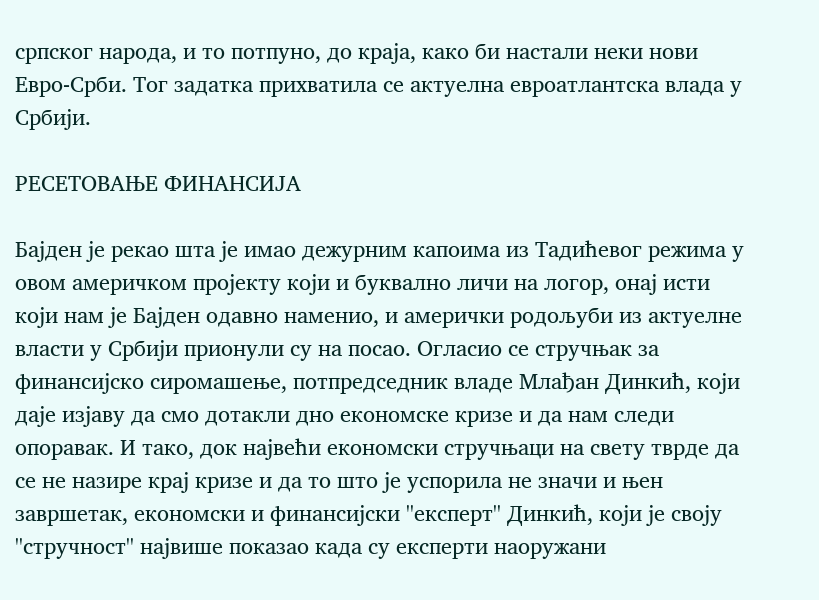српског народа, и то потпуно, до краја, како би настали неки нови Евро-Срби. Тог задатка прихватила се актуелна евроатлантска влада у Србији.

РЕСЕТОВАЊЕ ФИНАНСИЈА

Бајден је рекао шта је имао дежурним капоима из Тадићевог режима у овом америчком пројекту који и буквално личи на логор, онај исти који нам је Бајден одавно наменио, и амерички родољуби из актуелне власти у Србији прионули су на посао. Огласио се стручњак за финансијско сиромашење, потпредседник владе Млађан Динкић, који даје изјаву да смо дотакли дно економске кризе и да нам следи опоравак. И тако, док највећи економски стручњаци на свету тврде да се не назире крај кризе и да то што је успорила не значи и њен завршетак, економски и финансијски ''експерт'' Динкић, који је своју ''стручност'' највише показао када су експерти наоружани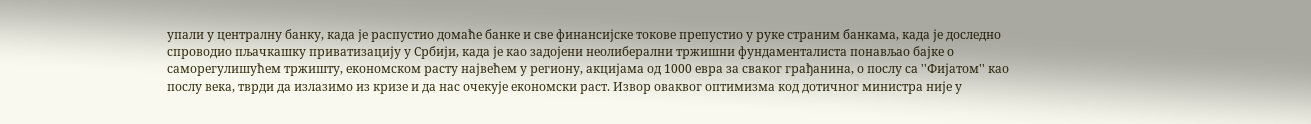упали у централну банку, када је распустио домаће банке и све финансијске токове препустио у руке страним банкама, када је доследно спроводио пљачкашку приватизацију у Србији, када је као задојени неолиберални тржишни фундаменталиста понављао бајке о саморегулишућем тржишту, економском расту највећем у региону, акцијама од 1000 евра за сваког грађанина, о послу са ''Фијатом'' као послу века, тврди да излазимо из кризе и да нас очекује економски раст. Извор оваквог оптимизма код дотичног министра није у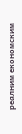реалним економским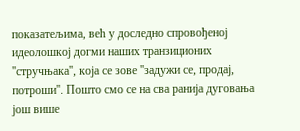показатељима, већ у доследно спровођеној идеолошкој догми наших транзиционих ''стручњака'', која се зове ''задужи се, продај, потроши''. Пошто смо се на сва ранија дуговања још више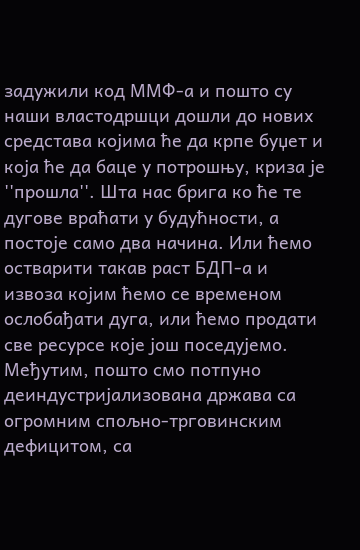задужили код ММФ-а и пошто су наши властодршци дошли до нових средстава којима ће да крпе буџет и која ће да баце у потрошњу, криза је ''прошла''. Шта нас брига ко ће те дугове враћати у будућности, а постоје само два начина. Или ћемо остварити такав раст БДП-а и извоза којим ћемо се временом ослобађати дуга, или ћемо продати све ресурсе које још поседујемо. Међутим, пошто смо потпуно деиндустријализована држава са огромним спољно-трговинским дефицитом, са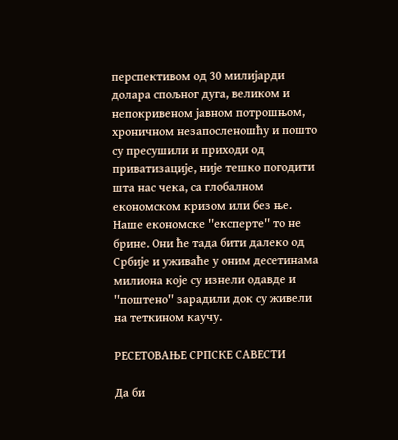перспективом од 30 милијарди долара спољног дуга, великом и непокривеном јавном потрошњом, хроничном незапосленошћу и пошто су пресушили и приходи од приватизације, није тешко погодити шта нас чека, са глобалном економском кризом или без ње. Наше економске ''експерте'' то не брине. Они ће тада бити далеко од Србије и уживаће у оним десетинама милиона које су изнели одавде и ''поштено'' зарадили док су живели на теткином каучу.

РЕСЕТОВАЊЕ СРПСКЕ САВЕСТИ

Да би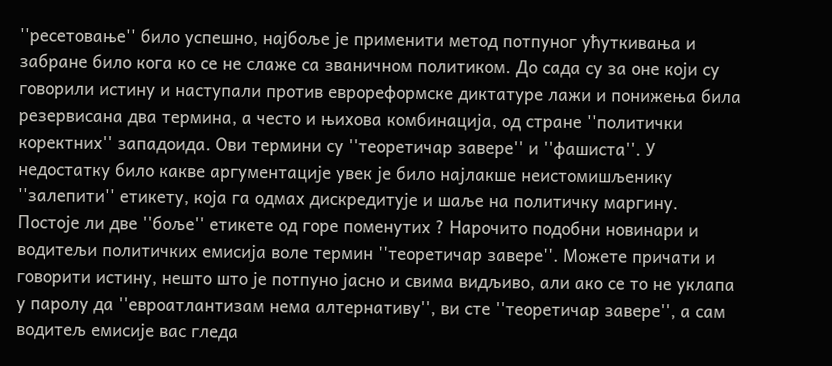''ресетовање'' било успешно, најбоље је применити метод потпуног ућуткивања и забране било кога ко се не слаже са званичном политиком. До сада су за оне који су говорили истину и наступали против еврореформске диктатуре лажи и понижења била резервисана два термина, а често и њихова комбинација, од стране ''политички коректних'' западоида. Ови термини су ''теоретичар завере'' и ''фашиста''. У недостатку било какве аргументације увек је било најлакше неистомишљенику ''залепити'' етикету, која га одмах дискредитује и шаље на политичку маргину. Постоје ли две ''боље'' етикете од горе поменутих ? Нарочито подобни новинари и водитељи политичких емисија воле термин ''теоретичар завере''. Можете причати и говорити истину, нешто што је потпуно јасно и свима видљиво, али ако се то не уклапа у паролу да ''евроатлантизам нема алтернативу'', ви сте ''теоретичар завере'', а сам водитељ емисије вас гледа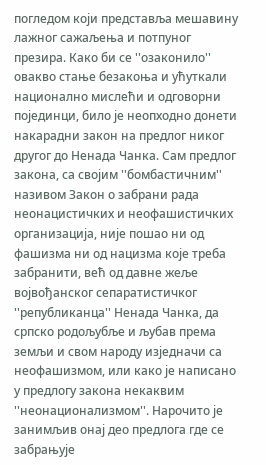погледом који представља мешавину лажног сажаљења и потпуног презира. Како би се ''озаконило'' овакво стање безакоња и ућуткали национално мислећи и одговорни појединци, било је неопходно донети накарадни закон на предлог никог другог до Ненада Чанка. Сам предлог закона, са својим ''бомбастичним'' називом Закон о забрани рада неонацистичких и неофашистичких организација, није пошао ни од фашизма ни од нацизма које треба забранити, већ од давне жеље војвођанског сепаратистичког ''републиканца'' Ненада Чанка, да српско родољубље и љубав према земљи и свом народу изједначи са неофашизмом, или како је написано у предлогу закона некаквим ''неонационализмом''. Нарочито је занимљив онај део предлога где се забрањује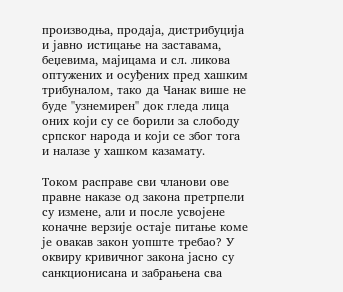производња, продаја, дистрибуција и јавно истицање на заставама, беџевима, мајицама и сл. ликова оптужених и осуђених пред хашким трибуналом, тако да Чанак више не буде ''узнемирен'' док гледа лица оних који су се борили за слободу српског народа и који се због тога и налазе у хашком казамату.

Током расправе сви чланови ове правне наказе од закона претрпели су измене, али и после усвојене коначне верзије остаје питање коме је овакав закон уопште требао? У оквиру кривичног закона јасно су санкционисана и забрањена сва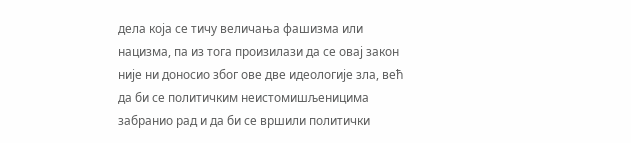дела која се тичу величања фашизма или нацизма, па из тога произилази да се овај закон није ни доносио због ове две идеологије зла, већ да би се политичким неистомишљеницима забранио рад и да би се вршили политички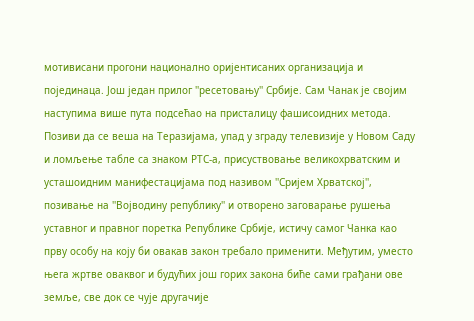мотивисани прогони национално оријентисаних организација и појединаца. Још један прилог ''ресетовању'' Србије. Сам Чанак је својим наступима више пута подсећао на присталицу фашисоидних метода. Позиви да се веша на Теразијама, упад у зграду телевизије у Новом Саду и ломљење табле са знаком РТС-а, присуствовање великохрватским и усташоидним манифестацијама под називом ''Сријем Хрватској'', позивање на ''Војводину републику'' и отворено заговарање рушења уставног и правног поретка Републике Србије, истичу самог Чанка као прву особу на коју би овакав закон требало применити. Међутим, уместо њега жртве оваквог и будућих још горих закона биће сами грађани ове земље, све док се чује другачије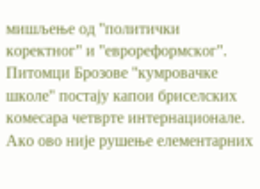мишљење од ''политички коректног'' и ''еврореформског''. Питомци Брозове ''кумровачке школе'' постају капои бриселских комесара четврте интернационале. Ако ово није рушење елементарних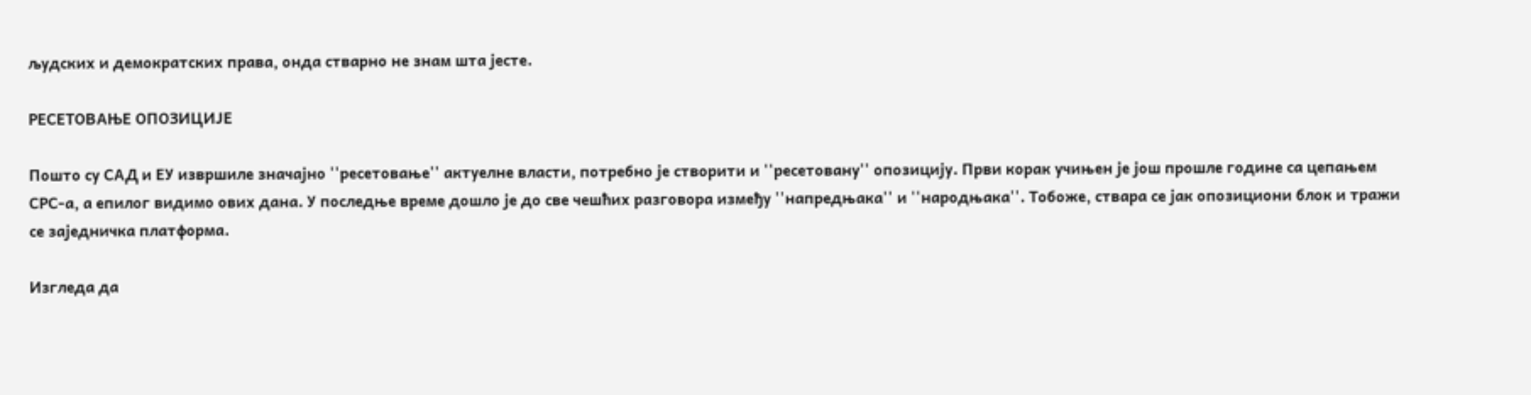људских и демократских права, онда стварно не знам шта јесте.

РЕСЕТОВАЊЕ ОПОЗИЦИЈЕ

Пошто су САД и ЕУ извршиле значајно ''ресетовање'' актуелне власти, потребно је створити и ''ресетовану'' опозицију. Први корак учињен је још прошле године са цепањем СРС-а, а епилог видимо ових дана. У последње време дошло је до све чешћих разговора између ''напредњака'' и ''народњака''. Тобоже, ствара се јак опозициони блок и тражи се заједничка платформа.

Изгледа да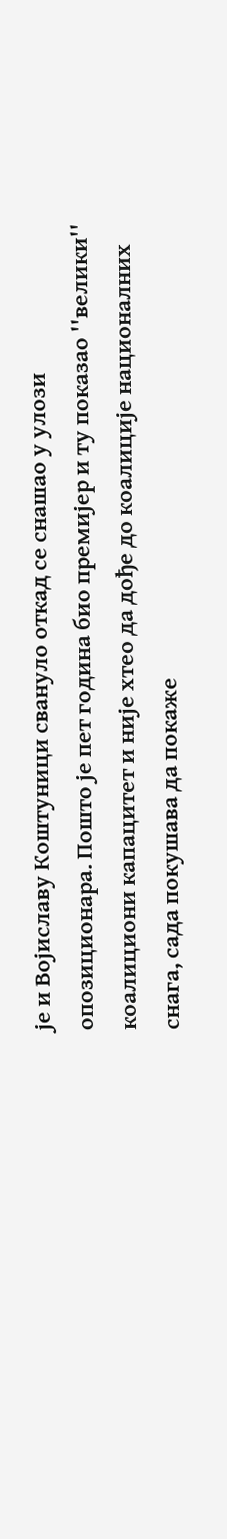је и Војиславу Коштуници свануло откад се снашао у улози опозиционара. Пошто је пет година био премијер и ту показао ''велики'' коалициони капацитет и није хтео да дође до коалиције националних снага, сада покушава да покаже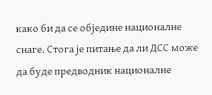како би да се обједине националне снаге. Стога је питање да ли ДСС може да буде предводник националне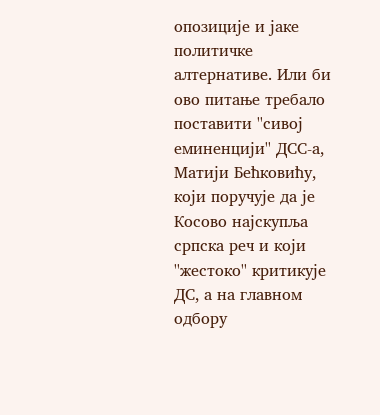опозиције и јаке политичке алтернативе. Или би ово питање требало поставити ''сивој еминенцији'' ДСС-а, Матији Бећковићу, који поручује да је Косово најскупља српска реч и који ''жестоко'' критикује ДС, а на главном одбору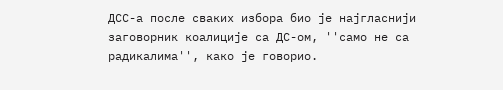ДСС-а после сваких избора био је најгласнији заговорник коалиције са ДС-ом, ''само не са радикалима'', како је говорио.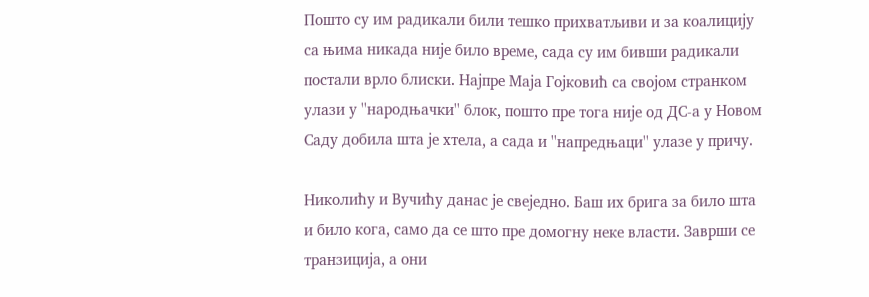Пошто су им радикали били тешко прихватљиви и за коалицију са њима никада није било време, сада су им бивши радикали постали врло блиски. Најпре Маја Гојковић са својом странком улази у ''народњачки'' блок, пошто пре тога није од ДС-а у Новом Саду добила шта је хтела, а сада и ''напредњаци'' улазе у причу.

Николићу и Вучићу данас је свеједно. Баш их брига за било шта и било кога, само да се што пре домогну неке власти. Заврши се транзиција, а они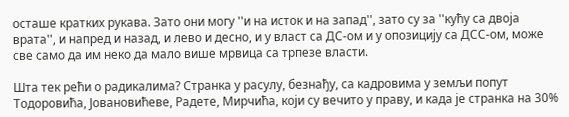осташе кратких рукава. Зато они могу ''и на исток и на запад'', зато су за ''кућу са двоја врата'', и напред и назад, и лево и десно, и у власт са ДС-ом и у опозицију са ДСС-ом, може све само да им неко да мало више мрвица са трпезе власти.

Шта тек рећи о радикалима? Странка у расулу, безнађу, са кадровима у земљи попут Тодоровића, Јовановићеве, Радете, Мирчића, који су вечито у праву, и када је странка на 30%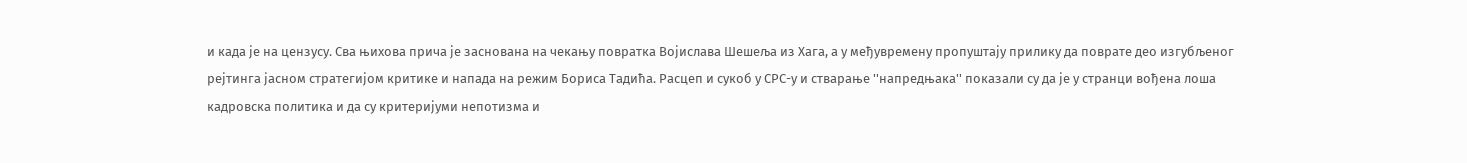и када је на цензусу. Сва њихова прича је заснована на чекању повратка Војислава Шешеља из Хага, а у међувремену пропуштају прилику да поврате део изгубљеног рејтинга јасном стратегијом критике и напада на режим Бориса Тадића. Расцеп и сукоб у СРС-у и стварање ''напредњака'' показали су да је у странци вођена лоша кадровска политика и да су критеријуми непотизма и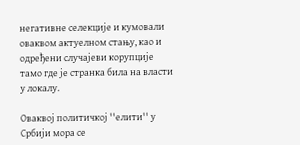негативне селекције и кумовали оваквом актуелном стању, као и одређени случајеви корупције тамо где је странка била на власти у локалу.

Оваквој политичкој ''елити'' у Србији мора се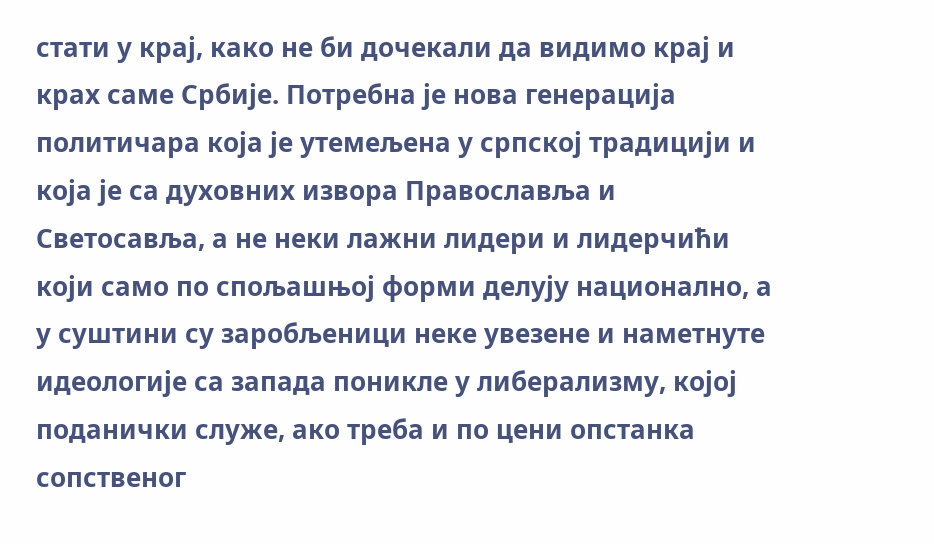стати у крај, како не би дочекали да видимо крај и крах саме Србије. Потребна је нова генерација политичара која је утемељена у српској традицији и која је са духовних извора Православља и Светосавља, а не неки лажни лидери и лидерчићи који само по спољашњој форми делују национално, а у суштини су заробљеници неке увезене и наметнуте идеологије са запада поникле у либерализму, којој поданички служе, ако треба и по цени опстанка сопственог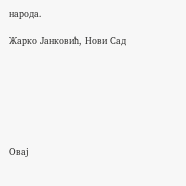народа.

Жарко Јанковић, Нови Сад







Овај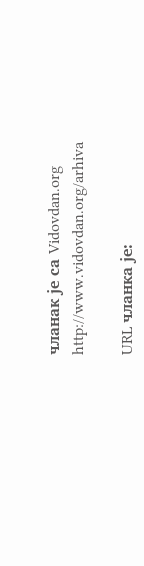чланак је са Vidovdan.org
http://www.vidovdan.org/arhiva

URL чланка је: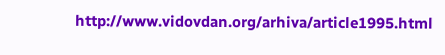http://www.vidovdan.org/arhiva/article1995.html